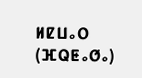ⵍⵇⵡⴰⵔ (ⴼⵕⵟⴰⵚⴰ)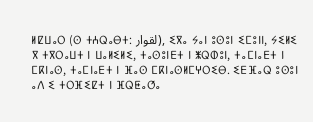ⵍⵇⵡⴰⵔ (ⵙ ⵜⵄⵕⴰⴱⵜ: لقوار), ⵉⴳⴰ ⵢⴰⵏ ⵓⵙⵓⵏ ⵉⵎⵓⵏⵏ, ⵢⵉⵍⵉ ⴳ ⵜⴳⵔⴰⵡⵜ ⵏ ⵡⴰⵍⵉⵍⵉ, ⵜⴰⵙⵓⵏⴹⵜ ⵏ ⵥⵕⵀⵓⵏ, ⵜⴰⵎⵏⴰⴹⵜ ⵏ ⵎⴽⵏⴰⵙ, ⵜⴰⵎⵏⴰⴹⵜ ⵏ ⴼⴰⵙ ⵎⴽⵏⴰⵙⵍⵎⵖⵔⵉⴱ. ⵉⴹⴼⴰⵕ ⵓⵙⵓⵏ ⴰⴷ ⵉ ⵜⵔⴼⵉⵇⵜ ⵏ ⴼⵕⵟⴰⵚⴰ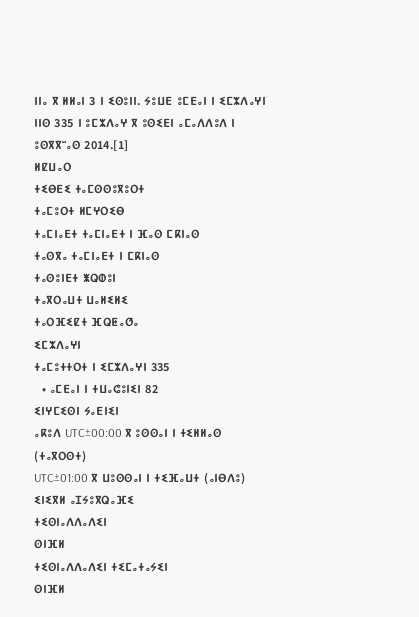ⵏⵏⴰ ⴳ ⵍⵍⴰⵏ 3 ⵏ ⵉⵙⵓⵏⵏ. ⵢⵓⵡⴹ ⵓⵎⴹⴰⵏ ⵏ ⵉⵎⵣⴷⴰⵖⵏ ⵏⵏⵙ 335 ⵏ ⵓⵎⵣⴷⴰⵖ ⴳ ⵓⵙⵉⴹⵏ ⴰⵎⴰⴷⴷⵓⴷ ⵏ ⵓⵙⴳⴳⵯⴰⵙ 2014.[1]
ⵍⵇⵡⴰⵔ
ⵜⵉⴱⴹⵉ ⵜⴰⵎⵙⵙⵓⴳⵓⵔⵜ
ⵜⴰⵎⵓⵔⵜ ⵍⵎⵖⵔⵉⴱ
ⵜⴰⵎⵏⴰⴹⵜ ⵜⴰⵎⵏⴰⴹⵜ ⵏ ⴼⴰⵙ ⵎⴽⵏⴰⵙ
ⵜⴰⵙⴳⴰ ⵜⴰⵎⵏⴰⴹⵜ ⵏ ⵎⴽⵏⴰⵙ
ⵜⴰⵙⵓⵏⴹⵜ ⵥⵕⵀⵓⵏ
ⵜⴰⴳⵔⴰⵡⵜ ⵡⴰⵍⵉⵍⵉ
ⵜⴰⵔⴼⵉⵇⵜ ⴼⵕⵟⴰⵚⴰ
ⵉⵎⵣⴷⴰⵖⵏ
ⵜⴰⵎⵓⵜⵜⵔⵜ ⵏ ⵉⵎⵣⴷⴰⵖⵏ 335
  • ⴰⵎⴹⴰⵏ ⵏ ⵜⵡⴰⵛⵓⵏⵉⵏ 82
ⵉⵏⵖⵎⵉⵙⵏ ⵢⴰⴹⵏⵉⵏ
ⴰⴽⵓⴷ UTC±00:00 ⴳ ⵓⵙⵙⴰⵏ ⵏ ⵜⵉⵍⵍⴰⵙ (ⵜⴰⴳⵔⵙⵜ)
UTC±01:00 ⴳ ⵡⵓⵙⵙⴰⵏ ⵏ ⵜⵉⴼⴰⵡⵜ (ⴰⵏⴱⴷⵓ)
ⵉⵏⵉⴳⵍ ⴰⵊⵢⵓⴳⵕⴰⴼⵉ
ⵜⵉⵙⵏⴰⴷⴷⴰⴷⵉⵏ
ⵙⵏⴼⵍ
ⵜⵉⵙⵏⴰⴷⴷⴰⴷⵉⵏ ⵜⵉⵎⴰⵜⴰⵢⵉⵏ
ⵙⵏⴼⵍ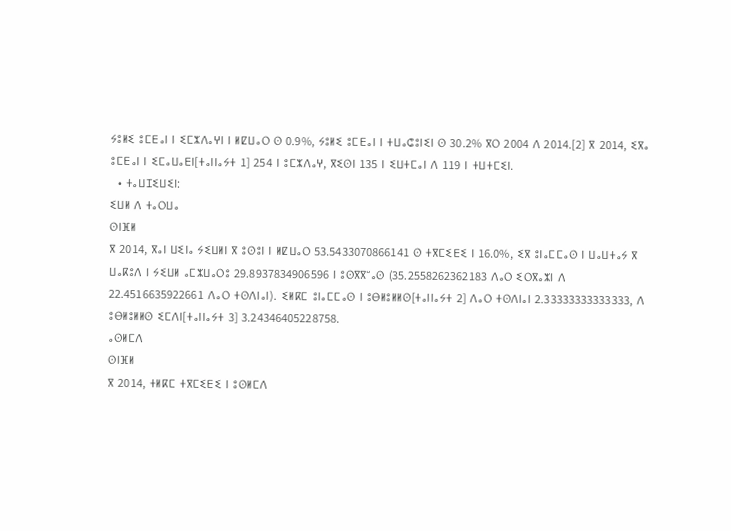ⵢⵓⵍⵉ ⵓⵎⴹⴰⵏ ⵏ ⵉⵎⵣⴷⴰⵖⵏ ⵏ ⵍⵇⵡⴰⵔ ⵙ 0.9%, ⵢⵓⵍⵉ ⵓⵎⴹⴰⵏ ⵏ ⵜⵡⴰⵛⵓⵏⵉⵏ ⵙ 30.2% ⴳⵔ 2004 ⴷ 2014.[2] ⴳ 2014, ⵉⴳⴰ ⵓⵎⴹⴰⵏ ⵏ ⵉⵎⴰⵡⴰⴹⵏ[ⵜⴰⵏⵏⴰⵢⵜ 1] 254 ⵏ ⵓⵎⵣⴷⴰⵖ, ⴳⵉⵙⵏ 135 ⵏ ⵉⵡⵜⵎⴰⵏ ⴷ 119 ⵏ ⵜⵡⵜⵎⵉⵏ.
  • ⵜⴰⵡⵊⵉⵡⵉⵏ:
ⵉⵡⵍ ⴷ ⵜⴰⵔⵡⴰ
ⵙⵏⴼⵍ
ⴳ 2014, ⴳⴰⵏ ⵡⵉⵏⴰ ⵢⵉⵡⵍⵏ ⴳ ⵓⵙⵓⵏ ⵏ ⵍⵇⵡⴰⵔ 53.5433070866141 ⵙ ⵜⴳⵎⵉⴹⵉ ⵏ 16.0%, ⵉⴳ ⵓⵏⴰⵎⵎⴰⵙ ⵏ ⵡⴰⵡⵜⴰⵢ ⴳ ⵡⴰⴽⵓⴷ ⵏ ⵢⵉⵡⵍ ⴰⵎⵣⵡⴰⵔⵓ 29.8937834906596 ⵏ ⵓⵙⴳⴳⵯⴰⵙ (35.2558262362183 ⴷⴰⵔ ⵉⵔⴳⴰⵣⵏ ⴷ 22.4516635922661 ⴷⴰⵔ ⵜⵙⴷⵏⴰⵏ). ⵉⵍⴽⵎ ⵓⵏⴰⵎⵎⴰⵙ ⵏ ⵓⴱⵍⵓⵍⵍⵙ[ⵜⴰⵏⵏⴰⵢⵜ 2] ⴷⴰⵔ ⵜⵙⴷⵏⴰⵏ 2.33333333333333, ⴷ ⵓⴱⵍⵓⵍⵍⵙ ⵉⵎⴷⵏ[ⵜⴰⵏⵏⴰⵢⵜ 3] 3.24346405228758.
ⴰⵙⵍⵎⴷ
ⵙⵏⴼⵍ
ⴳ 2014, ⵜⵍⴽⵎ ⵜⴳⵎⵉⴹⵉ ⵏ ⵓⵙⵍⵎⴷ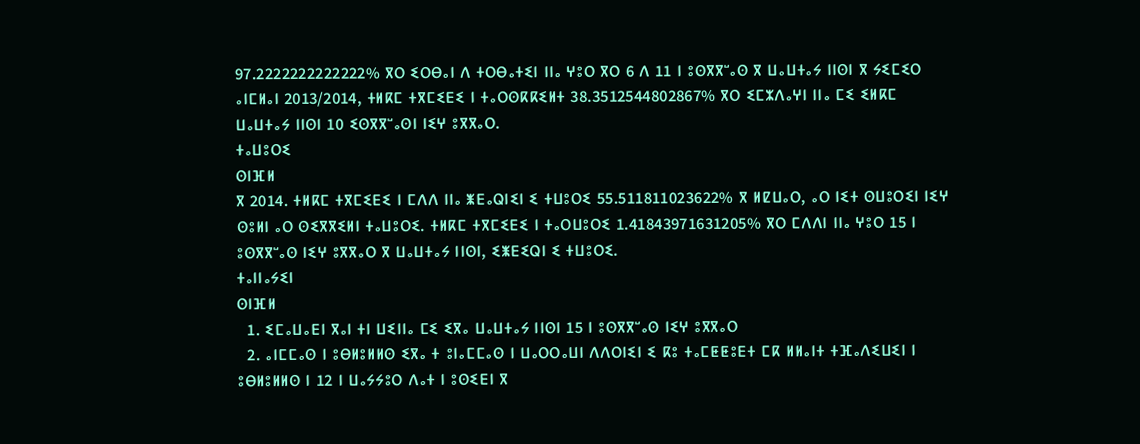97.2222222222222% ⴳⵔ ⵉⵔⴱⴰⵏ ⴷ ⵜⵔⴱⴰⵜⵉⵏ ⵏⵏⴰ ⵖⵓⵔ ⴳⵔ 6 ⴷ 11 ⵏ ⵓⵙⴳⴳⵯⴰⵙ ⴳ ⵡⴰⵡⵜⴰⵢ ⵏⵏⵙⵏ ⴳ ⵢⵉⵎⵉⵔ ⴰⵏⵎⵍⴰⵏ 2013/2014, ⵜⵍⴽⵎ ⵜⴳⵎⵉⴹⵉ ⵏ ⵜⴰⵔⵙⴽⴽⵉⵍⵜ 38.3512544802867% ⴳⵔ ⵉⵎⵣⴷⴰⵖⵏ ⵏⵏⴰ ⵎⵉ ⵉⵍⴽⵎ ⵡⴰⵡⵜⴰⵢ ⵏⵏⵙⵏ 10 ⵉⵙⴳⴳⵯⴰⵙⵏ ⵏⵉⵖ ⵓⴳⴳⴰⵔ.
ⵜⴰⵡⵓⵔⵉ
ⵙⵏⴼⵍ
ⴳ 2014. ⵜⵍⴽⵎ ⵜⴳⵎⵉⴹⵉ ⵏ ⵎⴷⴷ ⵏⵏⴰ ⵥⴹⴰⵕⵏⵉⵏ ⵉ ⵜⵡⵓⵔⵉ 55.511811023622% ⴳ ⵍⵇⵡⴰⵔ, ⴰⵔ ⵏⵉⵜ ⵙⵡⵓⵔⵉⵏ ⵏⵉⵖ ⵙⵓⵍⵏ ⴰⵔ ⵙⵉⴳⴳⵉⵍⵏ ⵜⴰⵡⵓⵔⵉ. ⵜⵍⴽⵎ ⵜⴳⵎⵉⴹⵉ ⵏ ⵜⴰⵔⵡⵓⵔⵉ 1.41843971631205% ⴳⵔ ⵎⴷⴷⵏ ⵏⵏⴰ ⵖⵓⵔ 15 ⵏ ⵓⵙⴳⴳⵯⴰⵙ ⵏⵉⵖ ⵓⴳⴳⴰⵔ ⴳ ⵡⴰⵡⵜⴰⵢ ⵏⵏⵙⵏ, ⵉⵥⴹⵉⵕⵏ ⵉ ⵜⵡⵓⵔⵉ.
ⵜⴰⵏⵏⴰⵢⵉⵏ
ⵙⵏⴼⵍ
  1. ⵉⵎⴰⵡⴰⴹⵏ ⴳⴰⵏ ⵜⵏ ⵡⵉⵏⵏⴰ ⵎⵉ ⵉⴳⴰ ⵡⴰⵡⵜⴰⵢ ⵏⵏⵙⵏ 15 ⵏ ⵓⵙⴳⴳⵯⴰⵙ ⵏⵉⵖ ⵓⴳⴳⴰⵔ
  2. ⴰⵏⵎⵎⴰⵙ ⵏ ⵓⴱⵍⵓⵍⵍⵙ ⵉⴳⴰ ⵜ ⵓⵏⴰⵎⵎⴰⵙ ⵏ ⵡⴰⵔⵔⴰⵡⵏ ⴷⴷⵔⵏⵉⵏ ⵉ ⴽⵓ ⵜⴰⵎⵟⵟⵓⴹⵜ ⵎⴽ ⵍⵍⴰⵏⵜ ⵜⴼⴰⴷⵉⵡⵉⵏ ⵏ ⵓⴱⵍⵓⵍⵍⵙ ⵏ 12 ⵏ ⵡⴰⵢⵢⵓⵔ ⴷⴰⵜ ⵏ ⵓⵙⵉⴹⵏ ⴳ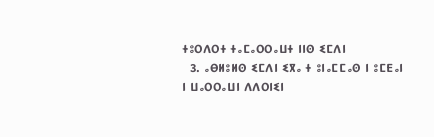ⵜⵓⵔⴷⵔⵜ ⵜⴰⵎⴰⵔⵔⴰⵡⵜ ⵏⵏⵙ ⵉⵎⴷⵏ
  3. ⴰⴱⵍⵓⵍⵙ ⵉⵎⴷⵏ ⵉⴳⴰ ⵜ ⵓⵏⴰⵎⵎⴰⵙ ⵏ ⵓⵎⴹⴰⵏ ⵏ ⵡⴰⵔⵔⴰⵡⵏ ⴷⴷⵔⵏⵉⵏ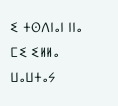ⵉ ⵜⵙⴷⵏⴰⵏ ⵏⵏⴰ ⵎⵉ ⵉⵍⵍⴰ ⵡⴰⵡⵜⴰⵢ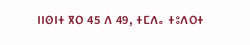ⵏⵏⵙⵏⵜ ⴳⵔ 45 ⴷ 49, ⵜⵎⴷⴰ ⵜⵓⴷⵔⵜ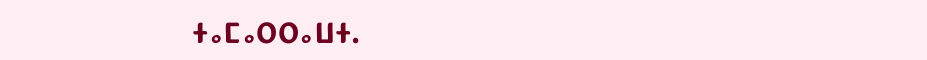ⵜⴰⵎⴰⵔⵔⴰⵡⵜ.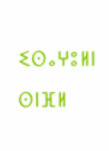ⵉⵙⴰⵖⵓⵍⵏ
ⵙⵏⴼⵍ